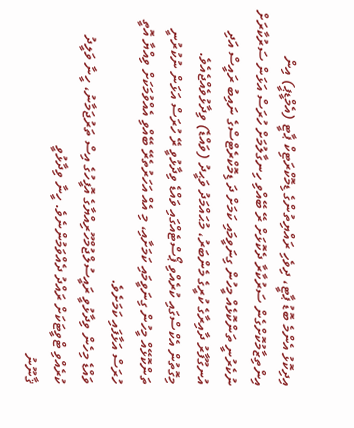އިދިކޮޅު އެންމެ ބޮޑު ޕާޓީ، ދިވެހި ރައްޔިތުންގެ ޑިމޮކްރަޓިކް ޕާޓީ (އެމްޑީޕީ) އިން އިންތިޒާމުކޮށްގެން ސަރުކާރާ ދެކޮޅަށް ރޭ ބޭއްވި ހިނގާލުމަށް ހުރަސް އަޅަން ސަރުކާރަށް ނުކެރުނީ ތަންކޮޅެއް މީހުން ގިނަވީމައި ކަމަށް ދަ ޑިމޮކްރެޓްސްގެ ނައިބު ރައީސް އަދި އުނގޫފާރު ދާއިރާގެ ކުރީގެ މެންބަރު، މުޙައްމަދު ވަޙީދު (ވައްޑެ) ވިދާޅުވެއްޖެއެވެ.
މިގޮތުން އެކްސްގައި ކުރެއްވި ޕޯސްޓެއްގައި ވައްޑެ ވިދާޅުވީ ރޭ ހުރަސް އަޅަން ނުކުރުނީ ތަންކޮޅޭއް މީހުން ގިނަވީމައި ކަމަށާއި، މި އެއް އަހަރުތެރޭ ބޭއްވި އެއްވުމަކަށް ވިއްޔާ އޮތީ ހުރަސް އަޅާފައި ކަމަށެވެ.
ވައްޑެ މިހެން ވިދާޅުވީ ރައީސުލްޖުމްހޫރިއްޔާގެ އޮފީހުގެ އިސް ތަރުޖަމާނު، ހީނާ ވަލީދު ކުރެއްވި ޓްވީޓަކަށް ރައްދު ދެއްވަމުންނެވެ. ހީނާ ވިދާޅުވީ
ޤާނޫނު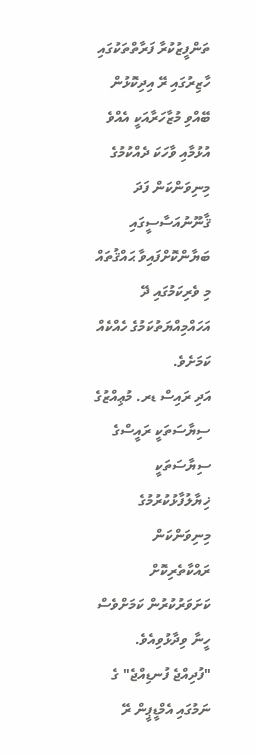ތަންފީޒުކުރާ ފަރާތްތަކުގައި ހާޒިރުގައި ރޭ އިދިކޮޅުން ބޭއްވި މުޒާހަރާއަކީ އެއްވެ އުޅުމާއި ވާހަކަ ދެއްކުމުގެ މިނިވަންކަން ފަދަ ޤާނޫނުއަސާސީގައި ބަޔާންކޮށްފައިވާ ޙައްޤުތައް މި ވެރިކަމުގައި ދޭ އަހައްމިއްޔަތުކަމުގެ ހެއްކެއް ކަމަށެވެ.
އަދި ރައިސް ޑރ. މުޢިއްޒުގެ ސިޔާސަތަކީ ރައީސްގެ ސިޔާސަތަކީ ޚިޔާލުފާޅުކުރުމުގެ މިނިވަންކަން ރައްކާތެރިކޮށް ކަށަވަރުކުރުން ކަމަށްވެސް ހީނާ ވިދާޅުވިއެވެ.
"ފުދިއްޖެ ފުނޑިއްޖެ" ގެ ނަމުގައި އެމްޑީޕީން ރޭ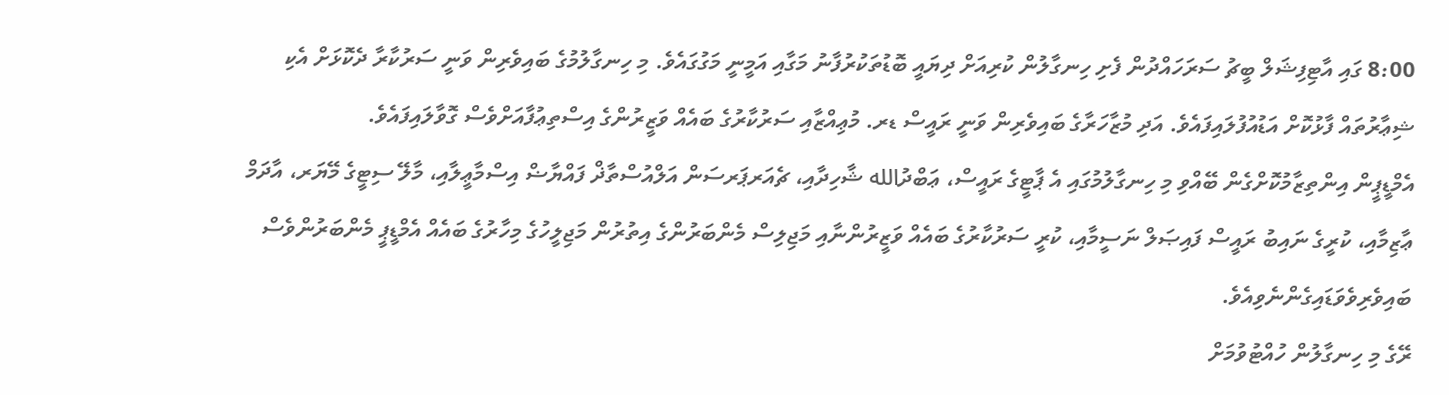8:00 ގައި އާޓިފިޝަލް ބީޗު ސަރަހައްދުން ފެށި ހިނގާލުން ކުރިއަށް ދިޔައީ ބޮޑުތަކުރުފާނު މަގާއި އަމީނީ މަގުގައެވެ. މި ހިނގާލުމުގެ ބައިވެރިން ވަނީ ސަރުކާރާ ދެކޮޅަށް އެކި ޝިޢާރުތައް ފާޅުކޮށް އަޑުއުފުލައިފައެވެ. އަދި މުޒާހަރާގެ ބައިވެރިން ވަނީ ރައީސް ޑރ. މުޢިއްޒާއި ސަރުކާރުގެ ބައެއް ވަޒީރުންގެ އިސްތިޢުފާއަށްވެސް ގޮވާލައިފައެވެ.
އެމްޑީޕީން އިންތިޒާމުކޮށްގެން ބޭއްވި މި ހިނގާލުމުގައި އެ ޕާޓީގެ ރައީސް، ޢަބްދުالله ޝާހިދާއި، ޗެއަރޕަރސަން އަލްއުސްތާޛް ފައްޔާޟް އިސްމާޢީލާއި، މާލޭ ސިޓީގެ މޭޔަރ، އާދަމް ޢާޒިމާއި، ކުރީގެ ނައިބު ރައީސް ފައިޞަލް ނަސީމާއި، ކުރީ ސަރުކާރުގެ ބައެއް ވަޒީރުންނާއި މަޖިލިސް މެންބަރުންގެ އިތުރުން މަޖިލީހުގެ މިހާރުގެ ބައެއް އެމްޑީޕީ މެންބަރުންވެސް ބައިވެރިވެވަޑައިގެންނެވިއެވެ.
ރޭގެ މި ހިނގާލުން ހުއްޓުވުމަށް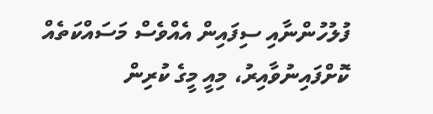ފުލުހުންނާއި ސިފައިން އެއްވެސް މަސައްކަތެއް ކޮށްފައިނުވާއިރު، މިއީ މީގެ ކުރިން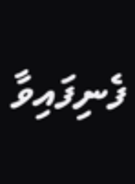ފެނިފައިވާ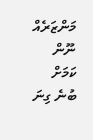މަންޒަރެއް ނޫން ކަމަށް ބުނެ ގިނަ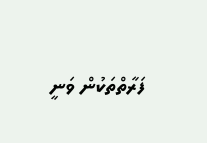ފަރާތްތަކުން ވަނީ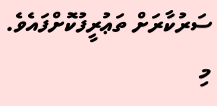ސަރުކާރަށް ތަޢުރީފުކޮށްފައެވެ.
މި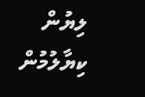ލިޔުން ކިޔާލުމުން